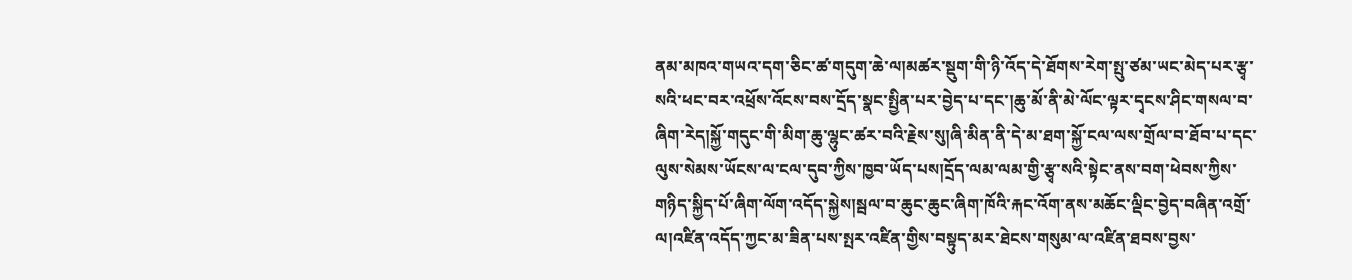ནམ་མཁའ་གཡའ་དག་ཅིང་ཚ་གདུག་ཆེ་ལ།མཚར་སྡུག་གི་ཉི་འོད་དེ་ཐོགས་རེག་སྤུ་ཙམ་ཡང་མེད་པར་རྩྭ་སའི་ཕང་བར་འཕྲོས་འོངས་བས་དྲོད་སྣང་སྤྱིན་པར་བྱེད་པ་དང་།ཆུ་མོ་ནི་མེ་ལོང་ལྟར་དྭངས་ཤིང་གསལ་བ་ཞིག་རེད།སྐྱོ་གདུང་གི་མིག་ཆུ་ལྷུང་ཚར་བའི་རྗེས་སུ།ཞི་མིན་ནི་དེ་མ་ཐག་སྐྱོ་ངལ་ལས་གྲོལ་བ་ཐོབ་པ་དང་ལུས་སེམས་ཡོངས་ལ་ངལ་དུབ་ཀྱིས་ཁྱབ་ཡོད་པས།དྲོད་ལམ་ལམ་གྱི་རྩྭ་སའི་སྟེང་ནས་བག་ཕེབས་ཀྱིས་གཉིད་སྐྱིད་པོ་ཞིག་ལོག་འདོད་སྐྱེས།སྦལ་བ་ཆུང་ཆུང་ཞིག་ཁོའི་རྐང་འོག་ནས་མཆོང་ལྡིང་བྱེད་བཞིན་འགྲོ་ལ།འཛིན་འདོད་ཀྱང་མ་ཟིན་པས་སྤར་འཛིན་གྱིས་བསྟུད་མར་ཐེངས་གསུམ་ལ་འཛིན་ཐབས་བྱས་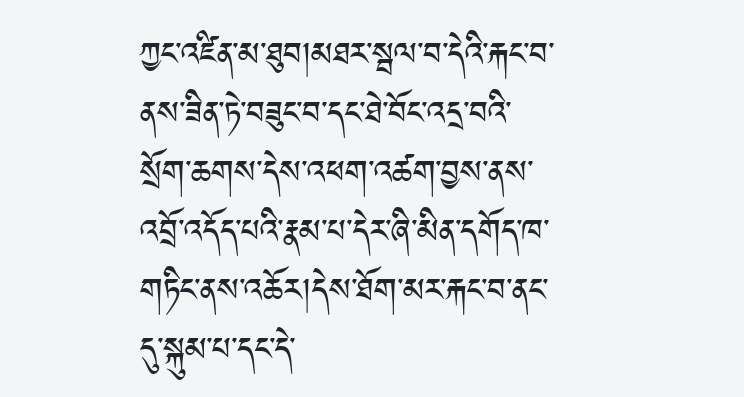ཀྱང་འཛིན་མ་ཐུབ།མཐར་སྦལ་བ་དེའི་རྐང་བ་ནས་ཟིན་ཏེ་བཟུང་བ་དང་ཐེ་བོང་འདྲ་བའི་སྲོག་ཆགས་དེས་འཕག་འཚག་བྱས་ནས་འབྲོ་འདོད་པའི་རྣམ་པ་དེར་ཞི་མིན་དགོད་ཁ་གཏིང་ནས་འཆོར།དེས་ཐོག་མར་རྐང་བ་ནང་དུ་སྐུམ་པ་དང་དེ་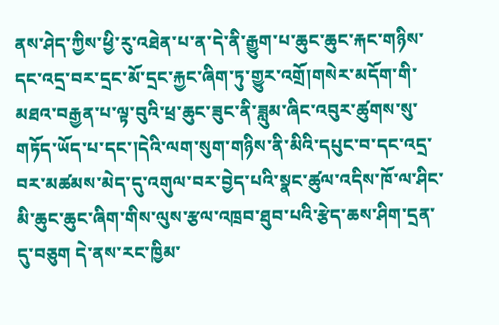ནས་ཤེད་ཀྱིས་ཕྱི་རུ་འཐེན་པ་ན་དེ་ནི་རྒྱུག་པ་ཆུང་ཆུང་རྐང་གཉིས་དང་འདྲ་བར་དྲང་མོ་དྲང་རྐྱང་ཞིག་ཏུ་གྱུར་འགྲོ།གསེར་མདོག་གི་མཐའ་བརྒྱན་པ་ལྟ་བུའི་ཕྲ་ཆུང་ཟུང་ནི་ཟླུམ་ཞིང་འབུར་ཚུགས་སུ་གཏོད་ཡོད་པ་དང་།དེའི་ལག་སུག་གཉིས་ནི་མིའི་དཔུང་བ་དང་འདྲ་བར་མཚམས་མེད་དུ་འགུལ་བར་བྱེད་པའི་སྣང་ཚུལ་འདིས་ཁོ་ལ་ཤིང་མི་ཆུང་ཆུང་ཞིག་གིས་ལུས་རྩལ་འཁྲབ་ཐུབ་པའི་རྩེད་ཆས་ཤིག་དྲན་དུ་བཅུག དེ་ནས་རང་ཁྱིམ་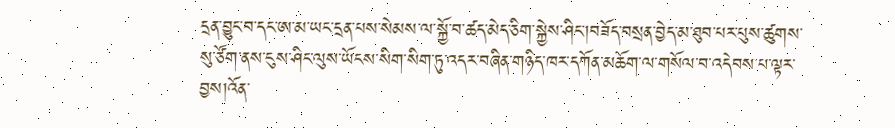དྲན་བྱུང་བ་དང་ཨ་མ་ཡང་དྲན་པས་སེམས་ལ་སྐྱོ་བ་ཚད་མེད་ཅིག་སྐྱེས་ཤིང་།བཟོད་བསྲན་བྱེད་མ་ཐུབ་པར་པུས་ཚུགས་སུ་ཙོག་ནས་ངུས་ཤིང་ལུས་ཡོངས་སིག་སིག་ཏུ་འདར་བཞིན་གཉིད་ཁར་དཀོན་མཆོག་ལ་གསོལ་བ་འདེབས་པ་ལྟར་བྱས།འོན་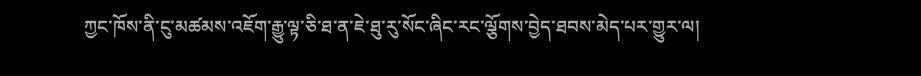ཀྱང་ཁོས་ནི་ངུ་མཚམས་འཇོག་རྒྱུ་ལྟ་ཅི་ཐ་ན་ཇེ་ཐུ་རུ་སོང་ཞིང་རང་ལྕོགས་བྱེད་ཐབས་མེད་པར་གྱུར་ལ།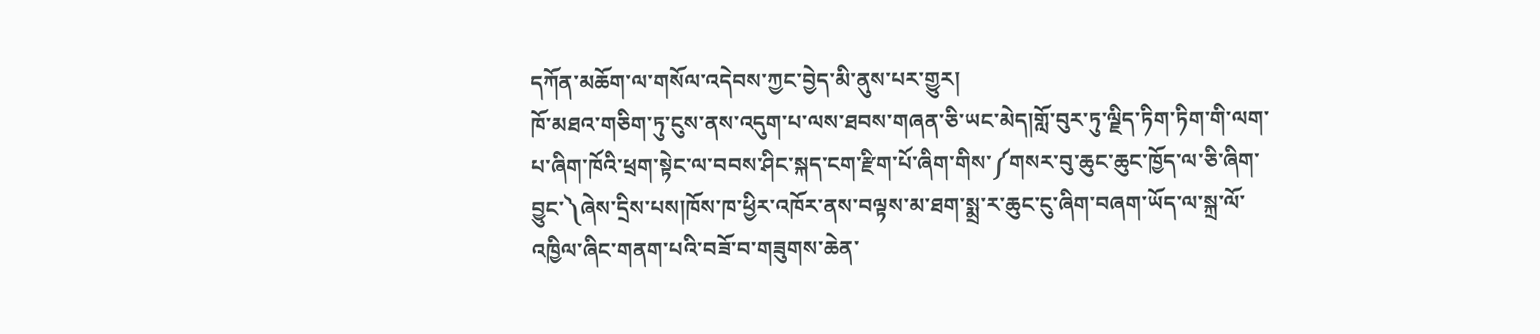དཀོན་མཆོག་ལ་གསོལ་འདེབས་ཀྱང་བྱེད་མི་ནུས་པར་གྱུར།
ཁོ་མཐའ་གཅིག་ཏུ་ངུས་ནས་འདུག་པ་ལས་ཐབས་གཞན་ཅི་ཡང་མེད།གློ་བུར་ཏུ་ལྗིད་ཏིག་ཏིག་གི་ལག་པ་ཞིག་ཁོའི་ཕྲག་སྟེང་ལ་བབས་ཤིང་སྐད་ངག་རྫིག་པོ་ཞིག་གིས་༼གསར་བུ་ཆུང་ཆུང་ཁྱོད་ལ་ཅི་ཞིག་བྱུང་༽ཞེས་དྲིས་པས།ཁོས་ཁ་ཕྱིར་འཁོར་ནས་བལྟས་མ་ཐག་སྨྲ་ར་ཆུང་ངུ་ཞིག་བཞག་ཡོད་ལ་སྐྲ་ལོ་འཁྱིལ་ཞིང་གནག་པའི་བཟོ་བ་གཟུགས་ཆེན་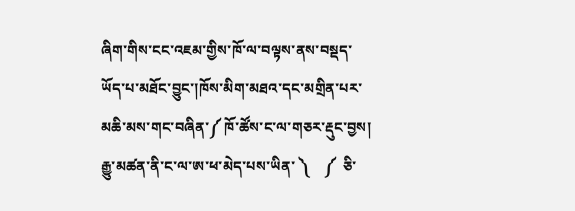ཞིག་གིས་ངང་འཇམ་གྱིས་ཁོ་ལ་བལྟས་ནས་བསྡད་ཡོད་པ་མཐོང་བྱུང་།ཁོས་མིག་མཐའ་དང་མགྲིན་པར་མཆི་མས་གང་བཞིན་༼ ཁོ་ཚོས་ང་ལ་གཅར་རྡུང་བྱས། རྒྱུ་མཚན་ནི་ང་ལ་ཨ་ཕ་མེད་པས་ཡིན་ ༽    ༼  ཅི་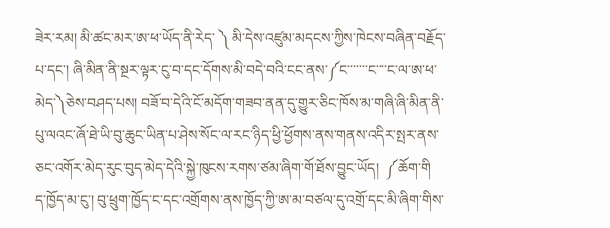ཟེར་རམ། མི་ཚང་མར་ཨ་ཕ་ཡོད་ནི་རེད་ ༽ མི་དེས་འཛུམ་མདངས་ཀྱིས་ཁེངས་བཞིན་བརྗོད་པ་དང་། ཞི་མིན་ནི་སྔར་ལྟར་ངུ་བ་དང་དོགས་མི་བདེ་བའི་ངང་ནས་༼ང་་་་་་་ང་་་་ང་ལ་ཨ་ཕ་མེད་༽ཅེས་བཤད་པས། བཟོ་བ་དེའི་ངོ་མདོག་གཟབ་ནན་དུ་གྱུར་ཅིང་ཁོས་མ་གཞི་ཞི་མིན་ནི་པུ་ལའང་ཞོ་ཐེ་ཡི་བུ་ཆུང་ཡིན་པ་ཤེས་སོང་ལ་རང་ཉིད་ཕྱི་ཕྱོགས་ནས་གནས་འདིར་སྤར་ནས་ཅང་འགོར་མེད་རུང་བུད་མེད་དེའི་སྐྱེ་ཁུངས་རགས་ཙམ་ཞིག་གོ་ཐོས་བྱུང་ཡོད།  ༼ཆོག་གི   ད་ཁྱོད་མ་ངུ་། བུ་ཕྲུག་ཁྱོད་ང་དང་འགྲོགས་ནས་ཁྱོད་ཀྱི་ཨ་མ་བཙལ་དུ་འགྲོ་དང་མི་ཞིག་གིས་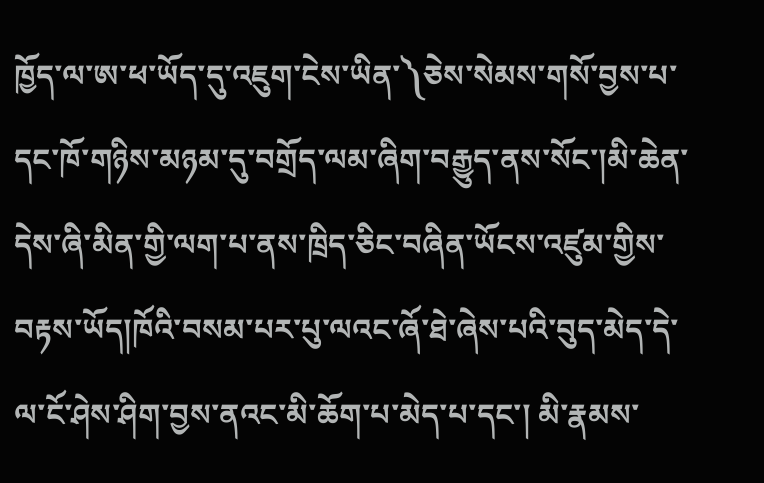ཁྱོད་ལ་ཨ་ཕ་ཡོད་དུ་འཇུག་ངེས་ཡིན་༽ཅེས་སེམས་གསོ་བྱས་པ་དང་ཁོ་གཉིས་མཉམ་དུ་བགྲོད་ལམ་ཞིག་བརྒྱུད་ནས་སོང་།མི་ཆེན་དེས་ཞི་མིན་གྱི་ལག་པ་ནས་ཁྲིད་ཅིང་བཞིན་ཡོངས་འཛུམ་གྱིས་བརྟས་ཡོད།ཁོའི་བསམ་པར་པུ་ལའང་ཞོ་ཐེ་ཞེས་པའི་བུད་མེད་དེ་ལ་ངོ་ཤེས་ཤིག་བྱས་ནའང་མི་ཆོག་པ་མེད་པ་དང་། མི་རྣམས་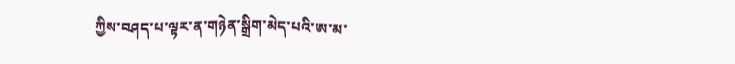ཀྱིས་བཤད་པ་ལྟར་ན་གཉེན་སྒྲིག་མེད་པའི་ཨ་མ་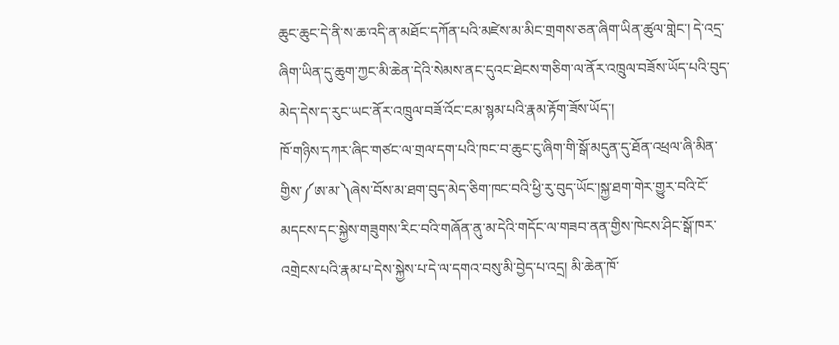ཆུང་ཆུང་དེ་ནི་ས་ཆ་འདི་ན་མཐོང་དཀོན་པའི་མཛེས་མ་མིང་གྲགས་ཅན་ཞིག་ཡིན་ཚུལ་གླེང་། དེ་འདྲ་ཞིག་ཡིན་དུ་ཆུག་ཀྱང་མི་ཆེན་དེའི་སེམས་ནང་དུའང་ཐེངས་གཅིག་ལ་ནོར་འཁྲུལ་བཟོས་ཡོད་པའི་བུད་མེད་དེས་ད་རུང་ཡང་ནོར་འཁྲུལ་བཟོ་འོང་ངམ་སྙམ་པའི་རྣམ་རྟོག་ཟོས་ཡོད་།
ཁོ་གཉིས་དཀར་ཞིང་གཙང་ལ་གྲལ་དག་པའི་ཁང་བ་ཆུང་ངུ་ཞིག་གི་སྒོ་མདུན་དུ་ཐོན་འཕྲལ་ཞི་མིན་གྱིས་༼ཨ་མ་༽ཞེས་བོས་མ་ཐག་བུད་མེད་ཅིག་ཁང་བའི་ཕྱི་རུ་བུད་ཡོང་།སྐྱ་ཐག་གེར་གྱུར་བའི་ངོ་མདངས་དང་སྐྱེས་གཟུགས་རིང་བའི་གཞོན་ནུ་མ་དེའི་གདོང་ལ་གཟབ་ནན་གྱིས་ཁེངས་ཤིང་སྒོ་ཁར་འགྲེངས་པའི་རྣམ་པ་དེས་སྐྱེས་པ་དེ་ལ་དགའ་བསུ་མི་བྱེད་པ་འདྲ། མི་ཆེན་ཁོ་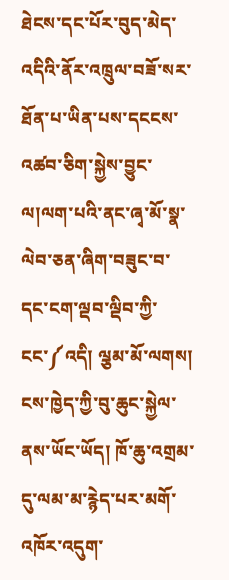ཐེངས་དང་པོར་བུད་མེད་འདིའི་ནོར་འཁྲུལ་བཟོ་སར་ཐོན་པ་ཡིན་པས་དངངས་འཚབ་ཅིག་སྐྱེས་བྱུང་ལ།ལག་པའི་ནང་ཞྭ་མོ་སྣ་ལེབ་ཅན་ཞིག་བཟུང་བ་དང་ངག་ལྡབ་ལྡིབ་ཀྱི་ངང་༼འདི། ལྕམ་མོ་ལགས།  ངས་ཁྱེད་ཀྱི་བུ་ཆུང་སྐྱེལ་ནས་ཡོང་ཡོད། ཁོ་ཆུ་འགྲམ་དུ་ལམ་མ་རྙེད་པར་མགོ་འཁོར་འདུག་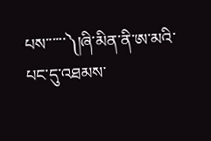པས་་་་་་༽།ཞི་མིན་ནི་ཨ་མའི་པང་དུ་འཐམས་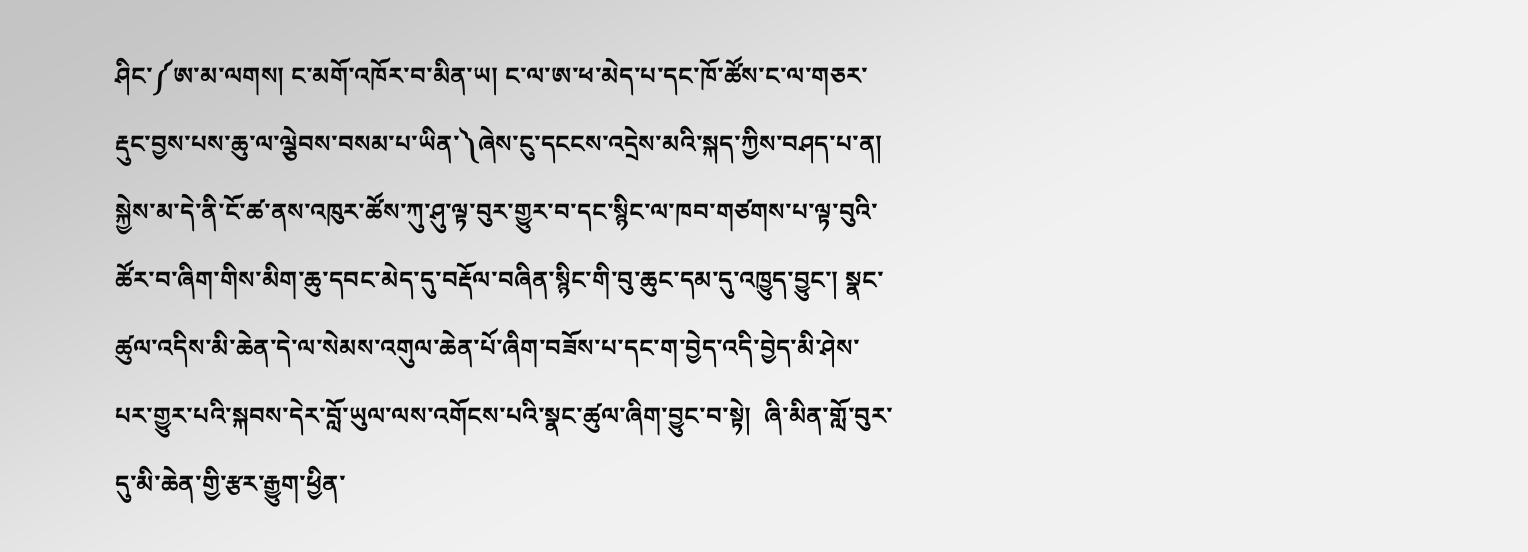ཤིང་༼ཨ་མ་ལགས། ང་མགོ་འཁོར་བ་མིན་ཡ། ང་ལ་ཨ་ཕ་མེད་པ་དང་ཁོ་ཚོས་ང་ལ་གཅར་རྡུང་བྱས་པས་ཆུ་ལ་ལྕེབས་བསམ་པ་ཡིན་༽ཞེས་ངུ་དངངས་འདྲེས་མའི་སྐད་ཀྱིས་བཤད་པ་ན།  སྐྱེས་མ་དེ་ནི་ངོ་ཚ་ནས་འཁུར་ཚོས་ཀུ་ཤུ་ལྟ་བུར་གྱུར་བ་དང་སྙིང་ལ་ཁབ་གཙགས་པ་ལྟ་བུའི་ཚོར་བ་ཞིག་གིས་མིག་ཆུ་དབང་མེད་དུ་བརྡོལ་བཞིན་སྙིང་གི་བུ་ཆུང་དམ་དུ་འཁྱུད་བྱུང་། སྣང་ཚུལ་འདིས་མི་ཆེན་དེ་ལ་སེམས་འགུལ་ཆེན་པོ་ཞིག་བཟོས་པ་དང་ག་བྱེད་འདི་བྱེད་མི་ཤེས་པར་གྱུར་པའི་སྐབས་དེར་བློ་ཡུལ་ལས་འགོངས་པའི་སྣང་ཚུལ་ཞིག་བྱུང་བ་སྟེ།  ཞི་མིན་གློ་བུར་དུ་མི་ཆེན་གྱི་རྩར་རྒྱུག་ཕྱིན་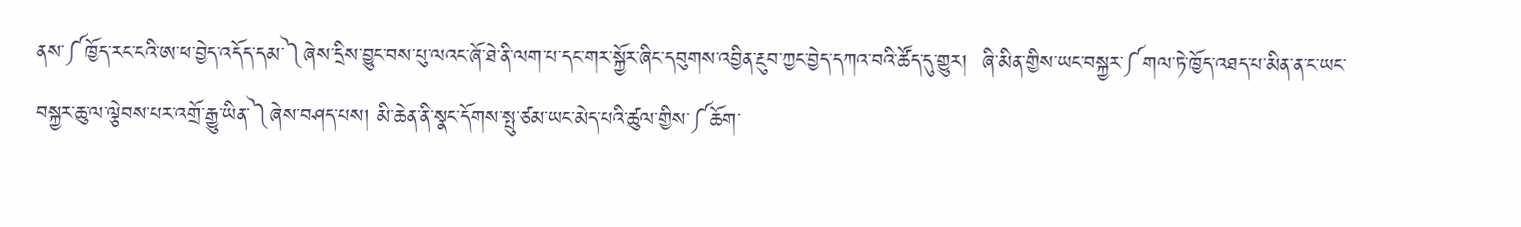ནས་༼ཁྱོད་རང་ངའི་ཨ་ཕ་བྱེད་འདོད་དམ་༽ཞེས་དྲིས་བྱུང་བས་པུ་ལའང་ཞོ་ཐེ་ནི་ལག་པ་དང་གར་སྐྱོར་ཞིང་དབུགས་འབྱིན་རྔུབ་ཀྱང་བྱེད་དཀའ་བའི་ཚོད་དུ་གྱུར།  ཞི་མིན་གྱིས་ཡང་བསྐྱར་༼གལ་ཏེ་ཁྱོད་འཐད་པ་མིན་ན་ང་ཡང་བསྐྱར་ཆུ་ལ་ལྕེབས་པར་འགྲོ་རྒྱུ་ཡིན་༽ཞེས་བཤད་པས། མི་ཆེན་ནི་སྣང་དོགས་སྤུ་ཙམ་ཡང་མེད་པའི་ཚུལ་གྱིས་༼ཆོག་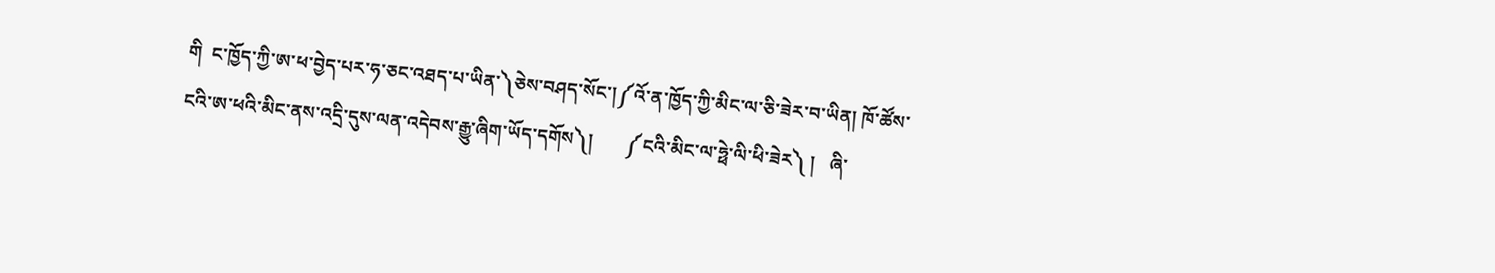གི  ང་ཁྱོད་ཀྱི་ཨ་ཕ་བྱེད་པར་ཧ་ཅང་འཐད་པ་ཡིན་༽ཅེས་བཤད་སོང་།༼འོ་ན་ཁྱོད་ཀྱི་མིང་ལ་ཅི་ཟེར་བ་ཡིན། ཁོ་ཚོས་ངའི་ཨ་ཕའི་མིང་ནས་འདྲི་དུས་ལན་འདེབས་རྒྱུ་ཞིག་ཡོད་དགོས༽།       ༼ངའི་མིང་ལ་ཧྥེ་ལི་ཕི་ཟེར༽ །   ཞི་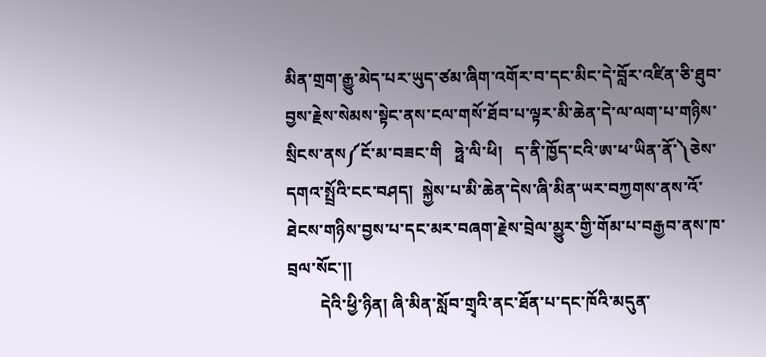མིན་གྲག་རྒྱུ་མེད་པར་ཡུད་ཙམ་ཞིག་འགོར་བ་དང་མིང་དེ་བློར་འཛིན་ཅི་ཐུབ་བྱས་རྗེས་སེམས་སྟེང་ནས་ངལ་གསོ་ཐོབ་པ་ལྟར་མི་ཆེན་དེ་ལ་ལག་པ་གཉིས་སྲིངས་ནས༼ངོ་མ་བཟང་གི   ཧྥེ་ལི་ཕི།   ད་ནི་ཁྱོད་ངའི་ཨ་ཕ་ཡིན་ནོ་༽ཅེས་དགའ་སྤྲོའི་ངང་བཤད།  སྐྱེས་པ་མི་ཆེན་དེས་ཞི་མིན་ཡར་བཀྱགས་ནས་འོ་ཐེངས་གཉིས་བྱས་པ་དང་མར་བཞག་རྗེས་བྲེལ་མྱུར་གྱི་གོམ་པ་བརྒྱབ་ནས་ཁ་བྲལ་སོང་།།
        དེའི་ཕྱི་ཉིན། ཞི་མིན་སློབ་གྲྭའི་ནང་ཐོན་པ་དང་ཁོའི་མདུན་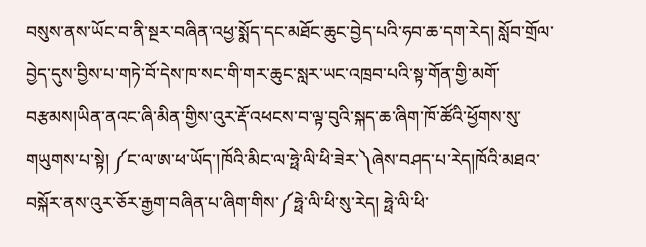བསུས་ནས་ཡོང་བ་ནི་སྔར་བཞིན་འཕྱ་སྨོད་དང་མཐོང་ཆུང་བྱེད་པའི་ཧབ་ཆ་དག་རེད། སློབ་གྲོལ་བྱེད་དུས་བྱིས་པ་གཏེ་བོ་དེས་ཁ་སང་གི་གར་ཆུང་སླར་ཡང་འཁྲབ་པའི་སྟ་གོན་གྱི་མགོ་བརྩམས།ཡིན་ནའང་ཞི་མིན་གྱིས་འུར་རྡོ་འཕངས་བ་ལྟ་བུའི་སྐད་ཆ་ཞིག་ཁོ་ཚོའི་ཕྱོགས་སུ་གཡུགས་པ་སྟེ། ༼ང་ལ་ཨ་ཕ་ཡོད་།ཁོའི་མིང་ལ་ཧྥེ་ལི་ཕི་ཟེར་༽ཞེས་བཤད་པ་རེད།ཁོའི་མཐའ་བསྐོར་ནས་འུར་ཅོར་རྒྱག་བཞིན་པ་ཞིག་གིས་༼ཧྥེ་ལི་ཕི་སུ་རེད། ཧྥེ་ལི་ཕི་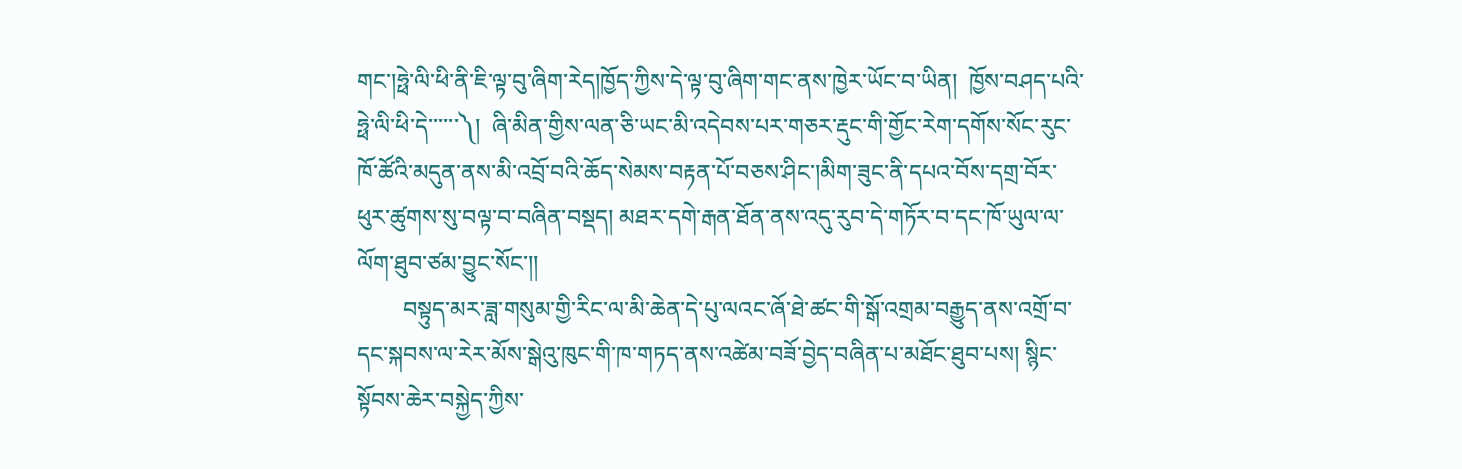གང་།ཧྥེ་ལི་ཕི་ནི་ཇི་ལྟ་བུ་ཞིག་རེད།ཁྱོད་ཀྱིས་དེ་ལྟ་བུ་ཞིག་གང་ནས་ཁྱེར་ཡོང་བ་ཡིན།  ཁྱོས་བཤད་པའི་ཧྥེ་ལི་ཕི་དེ་་་་་་༽།  ཞི་མིན་གྱིས་ལན་ཅི་ཡང་མི་འདེབས་པར་གཅར་རྡུང་གི་གྱོང་རེག་དགོས་སོང་རུང་ཁོ་ཚོའི་མདུན་ནས་མི་འབྲོ་བའི་ཆོད་སེམས་བརྟན་པོ་བཅས་ཤིང་།མིག་ཟུང་ནི་དཔའ་བོས་དགྲ་བོར་ཕུར་ཚུགས་སུ་བལྟ་བ་བཞིན་བསྡད། མཐར་དགེ་རྒན་ཐོན་ནས་འདུ་རུབ་དེ་གཏོར་བ་དང་ཁོ་ཡུལ་ལ་ལོག་ཐུབ་ཙམ་བྱུང་སོང་།།
        བསྟུད་མར་ཟླ་གསུམ་གྱི་རིང་ལ་མི་ཆེན་དེ་པུ་ལའང་ཞོ་ཐེ་ཚང་གི་སྒོ་འགྲམ་བརྒྱུད་ནས་འགྲོ་བ་དང་སྐབས་ལ་རེར་མོས་སྒེའུ་ཁུང་གི་ཁ་གཏད་ནས་འཚེམ་བཟོ་བྱེད་བཞིན་པ་མཐོང་ཐུབ་པས། སྙིང་སྟོབས་ཆེར་བསྐྱེད་ཀྱིས་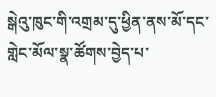སྒེའུ་ཁུང་གི་འགྲམ་དུ་ཕྱིན་ནས་མོ་དང་གླེང་མོལ་སྣ་ཚོགས་བྱེད་པ་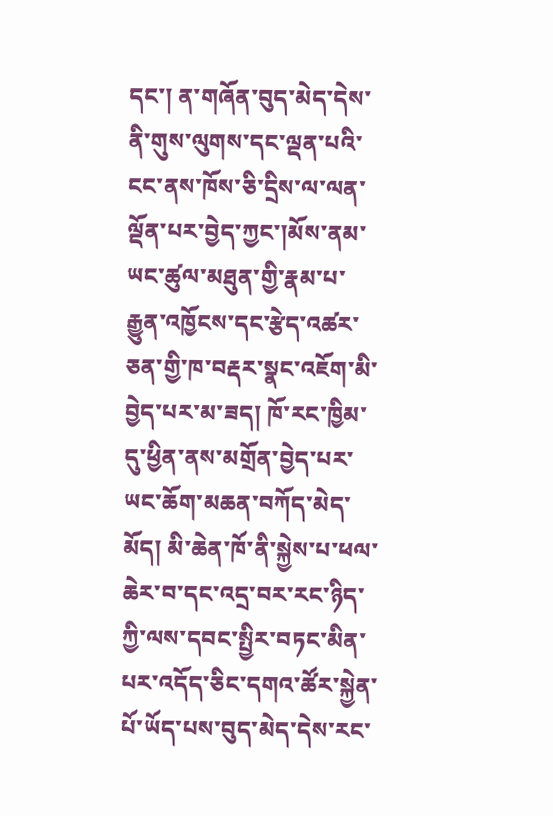དང་། ན་གཞོན་བུད་མེད་དེས་ནི་གུས་ལུགས་དང་ལྡན་པའི་ངང་ནས་ཁོས་ཅི་དྲིས་ལ་ལན་ལྡོན་པར་བྱེད་ཀྱང་།མོས་ནམ་ཡང་ཚུལ་མཐུན་གྱི་རྣམ་པ་རྒྱུན་འཁྱོངས་དང་རྩེད་འཚར་ཅན་གྱི་ཁ་བརྡར་སྣང་འཇོག་མི་བྱེད་པར་མ་ཟད། ཁོ་རང་ཁྱིམ་དུ་ཕྱིན་ནས་མགྲོན་བྱེད་པར་ཡང་ཆོག་མཆན་བཀོད་མེད་མོད། མི་ཆེན་ཁོ་ནི་སྐྱེས་པ་ཕལ་ཆེར་བ་དང་འདྲ་བར་རང་ཉིད་ཀྱི་ལས་དབང་སྤྱིར་བཏང་མིན་པར་འདོད་ཅིང་དགའ་ཚོར་སྐྱེན་པོ་ཡོད་པས་བུད་མེད་དེས་རང་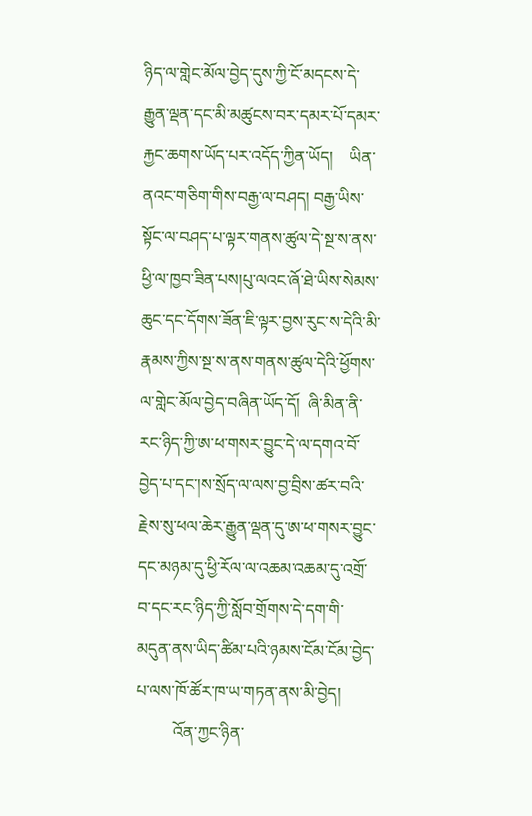ཉིད་ལ་གླེང་མོལ་བྱེད་དུས་ཀྱི་ངོ་མདངས་དེ་རྒྱུན་ལྡན་དང་མི་མཚུངས་བར་དམར་པོ་དམར་རྐྱང་ཆགས་ཡོད་པར་འདོད་ཀྱིན་ཡོད།    ཡིན་ནའང་གཅིག་གིས་བརྒྱ་ལ་བཤད། བརྒྱ་ཡིས་སྟོང་ལ་བཤད་པ་ལྟར་གནས་ཚུལ་དེ་སྔ་ས་ནས་ཕྱི་ལ་ཁྱབ་ཟིན་པས།པུ་ལའང་ཞོ་ཐེ་ཡིས་སེམས་ཆུང་དང་དོགས་ཟོན་ཇི་ལྟར་བྱས་རུང་ས་དེའི་མི་རྣམས་ཀྱིས་སྔ་ས་ནས་གནས་ཚུལ་དེའི་ཕྱོགས་ལ་གླེང་མོལ་བྱེད་བཞིན་ཡོད་དོ།  ཞི་མིན་ནི་རང་ཉིད་ཀྱི་ཨ་ཕ་གསར་བྱུང་དེ་ལ་དགའ་བོ་བྱེད་པ་དང་།ས་སྲོད་ལ་ལས་བྱ་བྲིས་ཚར་བའི་རྗེས་སུ་ཕལ་ཆེར་རྒྱུན་ལྡན་དུ་ཨ་ཕ་གསར་བྱུང་དང་མཉམ་དུ་ཕྱི་རོལ་ལ་འཆམ་འཆམ་དུ་འགྲོ་བ་དང་རང་ཉིད་ཀྱི་སློབ་གྲོགས་དེ་དག་གི་མདུན་ནས་ཡིད་ཚིམ་པའི་ཉམས་ངོམ་ངོམ་བྱེད་པ་ལས་ཁོ་ཚོར་ཁ་ཡ་གཏན་ནས་མི་བྱེད།
         འོན་ཀྱང་ཉིན་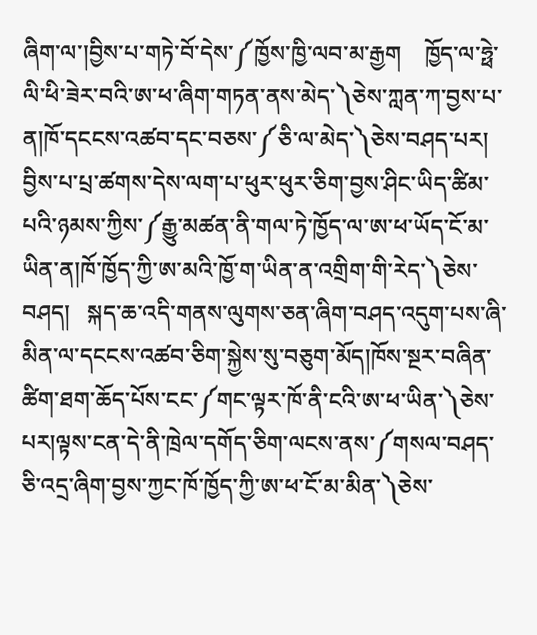ཞིག་ལ་།བྱིས་པ་གཏེ་བོ་དེས་༼ཁྱོས་ཁྱི་ལབ་མ་རྒྱག    ཁྱོད་ལ་ཧྥེ་ལི་ཕི་ཟེར་བའི་ཨ་ཕ་ཞིག་གཏན་ནས་མེད་༽ཅེས་ཀླན་ཀ་བྱས་པ་ན།ཁོ་དངངས་འཚབ་དང་བཅས་༼ཅི་ལ་མེད་༽ཅེས་བཤད་པར།  བྱིས་པ་པྲ་ཚགས་དེས་ལག་པ་ཕུར་ཕུར་ཅིག་བྱས་ཤིང་ཡིད་ཚིམ་པའི་ཉམས་ཀྱིས་༼རྒྱུ་མཚན་ནི་གལ་ཏེ་ཁྱོད་ལ་ཨ་ཕ་ཡོད་ངོ་མ་ཡིན་ན།ཁོ་ཁྱོད་ཀྱི་ཨ་མའི་ཁྱོ་ག་ཡིན་ན་འགྲིག་གི་རེད་༽ཅེས་བཤད།   སྐད་ཆ་འདི་གནས་ལུགས་ཅན་ཞིག་བཤད་འདུག་པས་ཞི་མིན་ལ་དངངས་འཚབ་ཅིག་སྐྱེས་སུ་བཅུག་མོད།ཁོས་སྔར་བཞིན་ཚིག་ཐག་ཆོད་པོས་ངང་༼གང་ལྟར་ཁོ་ནི་ངའི་ཨ་ཕ་ཡིན་༽ཅེས་པར།ལྟས་ངན་དེ་ནི་ཁྲེལ་དགོད་ཅིག་ལངས་ནས་༼གསལ་བཤད་ཅི་འདྲ་ཞིག་བྱས་ཀྱང་ཁོ་ཁྱོད་ཀྱི་ཨ་ཕ་ངོ་མ་མིན་༽ཅེས་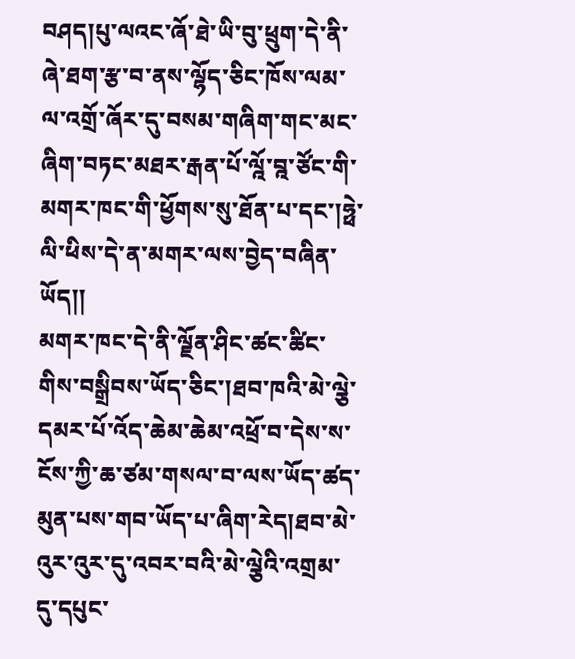བཤད།པུ་ལའང་ཞོ་ཐེ་ཡི་བུ་ཕྲུག་དེ་ནི་ཞེ་ཐག་རྩ་བ་ནས་ལྷོད་ཅིང་ཁོས་ལམ་ལ་འགྲོ་ཞོར་དུ་བསམ་གཞིག་གང་མང་ཞིག་བཏང་མཐར་རྒན་པོ་ལྰོ་བྰ་ཙོང་གི་མགར་ཁང་གི་ཕྱོགས་སུ་ཐོན་པ་དང་།ཧྥེ་ལི་ཕིས་དེ་ན་མགར་ལས་བྱེད་བཞིན་ཡོད།།
མགར་ཁང་དེ་ནི་ལྗོན་ཤིང་ཚང་ཚིང་གིས་བསྒྲིབས་ཡོད་ཅིང་།ཐབ་ཁའི་མེ་ལྕེ་དམར་པོ་འོད་ཆེམ་ཆེམ་འཕྲོ་བ་དེས་ས་ངོས་ཀྱི་ཆ་ཙམ་གསལ་བ་ལས་ཡོད་ཚད་མུན་པས་གབ་ཡོད་པ་ཞིག་རེད།ཐབ་མེ་འུར་འུར་དུ་འབར་བའི་མེ་ལྕེའི་འགྲམ་དུ་དཔུང་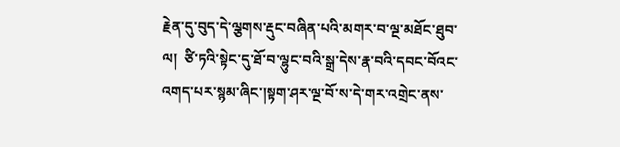རྗེན་དུ་བུད་དེ་ལྕགས་རྡུང་བཞིན་པའི་མགར་བ་ལྔ་མཐོང་ཐུབ་ལ།  ཙི་ཏའི་སྟེང་དུ་ཐོ་བ་ལྷུང་བའི་སྒྲ་དེས་རྣ་བའི་དབང་བོའང་འགད་པར་སྙམ་ཞིང་།སྟག་ཤར་ལྔ་བོ་ས་དེ་གར་འགྲེང་ནས་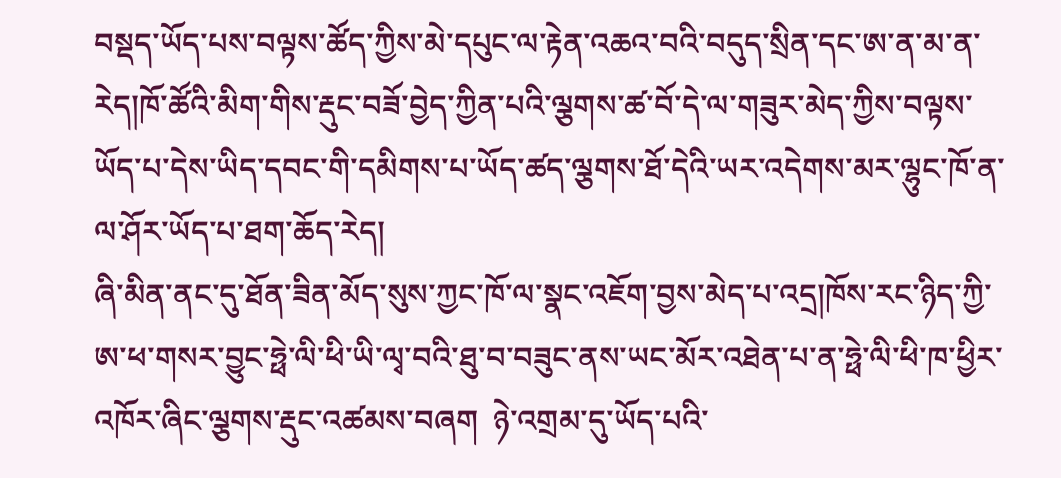བསྡད་ཡོད་པས་བལྟས་ཚོད་ཀྱིས་མེ་དཔུང་ལ་རྟེན་འཆའ་བའི་བདུད་སྲིན་དང་ཨ་ན་མ་ན་རེད།ཁོ་ཚོའི་མིག་གིས་རྡུང་བཟོ་བྱེད་ཀྱིན་པའི་ལྕགས་ཚ་བོ་དེ་ལ་གཟུར་མེད་ཀྱིས་བལྟས་ཡོད་པ་དེས་ཡིད་དབང་གི་དམིགས་པ་ཡོད་ཚད་ལྕགས་ཐོ་དེའི་ཡར་འདེགས་མར་ལྷུང་ཁོ་ན་ལ་ཤོར་ཡོད་པ་ཐག་ཆོད་རེད།
ཞི་མིན་ནང་དུ་ཐོན་ཟིན་མོད་སུས་ཀྱང་ཁོ་ལ་སྣང་འཇོག་བྱས་མེད་པ་འདྲ།ཁོས་རང་ཉིད་ཀྱི་ཨ་ཕ་གསར་བྱུང་ཧྥེ་ལི་ཕི་ཡི་ལྭ་བའི་ཐུ་བ་བཟུང་ནས་ཡང་མོར་འཐེན་པ་ན་ཧྥེ་ལི་ཕི་ཁ་ཕྱིར་འཁོར་ཞིང་ལྕགས་རྡུང་འཚམས་བཞག  ཉེ་འགྲམ་དུ་ཡོད་པའི་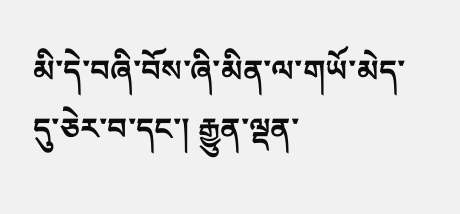མི་དེ་བཞི་བོས་ཞི་མིན་ལ་གཡོ་མེད་དུ་ཅེར་བ་དང་། རྒྱུན་ལྡན་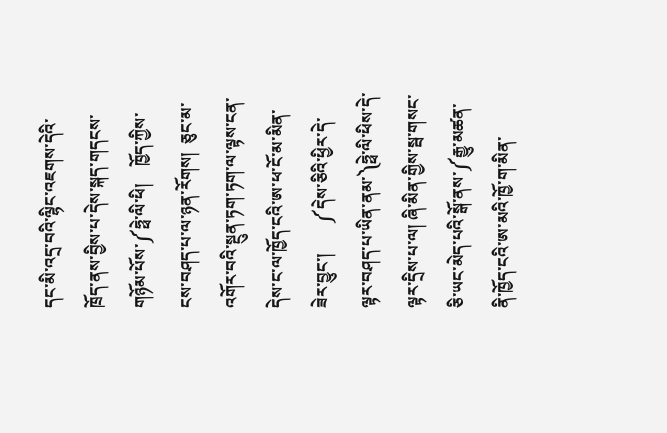དང་མི་འདྲ་བའི་ལྷིང་འཇགས་དེའི་ཁྲོད་ནས་བྱིས་པ་དེས་སྐད་གདངས་གཉོམ་པོས་༼ཧྥེ་ལི་ཕི།    ཁྱོད་ཀྱིས་ངས་བཤད་པ་ལ་ཉན་རོགས།  ཅུང་མ་འགོར་བའི་སྔུན་ཏག་ཏག་ལ་ལྟས་ངན་དེས་ང་ལ་ཁྱོད་ངའི་ཨ་ཕ་ངོ་མ་མིན་ཟེར་བྱུང་།       ༼དེས་ཅིའི་ཕྱིར་དེ་ལྟར་བཤད་པ་ཡིན་ནམ་༽ཧྥེ་ལི་ཕིས་དེ་ལྟར་དྲིས་པ་ལ། ཞི་མིན་གྱིས་སྦ་གསང་ཅི་ཡང་མེད་པའི་སྒོ་ནས་༼རྒྱུ་མཚན་ནི་ཁྱོད་ངའི་ཨ་མའི་ཁྱོ་ག་མིན་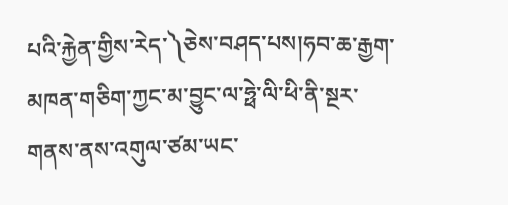པའི་རྐྱེན་གྱིས་རེད་༽ཅེས་བཤད་པས།ཧབ་ཆ་རྒྱག་མཁན་གཅིག་ཀྱང་མ་བྱུང་ལ་ཧྥེ་ལི་ཕི་ནི་སྔར་གནས་ནས་འགུལ་ཙམ་ཡང་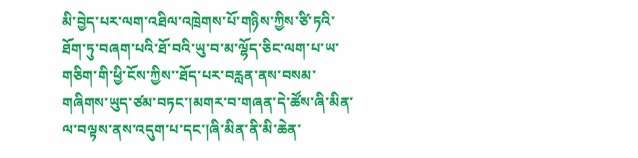མི་བྱེད་པར་ལག་འཐིལ་འཁྲེགས་པོ་གཉིས་ཀྱིས་ཙི་ཏའི་ཐོག་ཏུ་བཞག་པའི་ཐོ་བའི་ཡུ་བ་མ་ལྷོད་ཅིང་ལག་པ་ཡ་གཅིག་གི་ཕྱི་ངོས་ཀྱིས་་ཐོད་པར་བརླན་ནས་བསམ་གཞིགས་ཡུད་ཙམ་བཏང་།མགར་བ་གཞན་དེ་ཚོས་ཞི་མིན་ལ་བལྟས་ནས་འདུག་པ་དང་།ཞི་མིན་ནི་མི་ཆེན་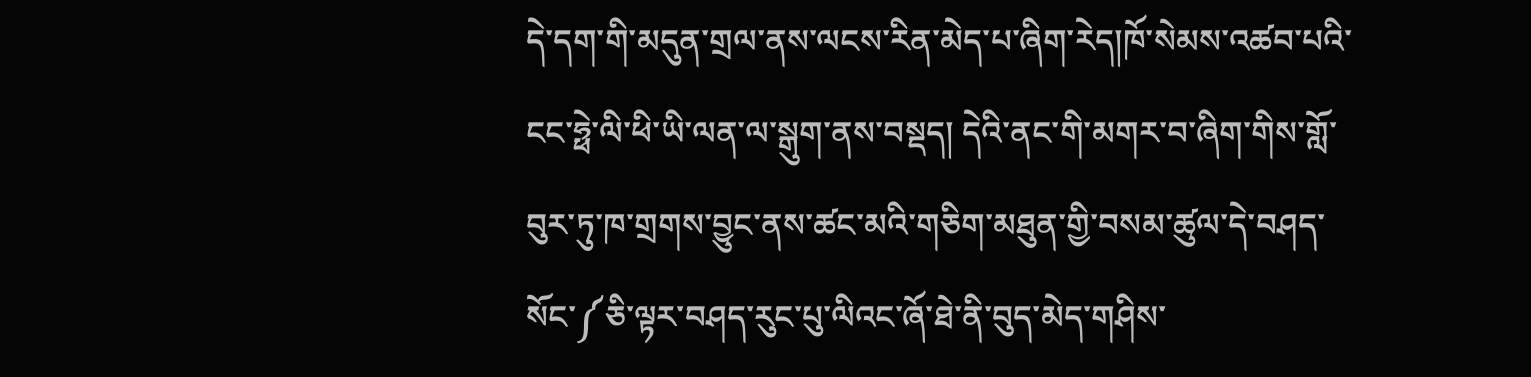དེ་དག་གི་མདུན་གྲལ་ནས་ལངས་རིན་མེད་པ་ཞིག་རེད།ཁོ་སེམས་འཚབ་པའི་ངང་ཧྥེ་ལི་ཕི་ཡི་ལན་ལ་སྒུག་ནས་བསྡད། དེའི་ནང་གི་མགར་བ་ཞིག་གིས་གློ་བུར་ཏུ་ཁ་གྲགས་བྱུང་ནས་ཚང་མའི་གཅིག་མཐུན་གྱི་བསམ་ཚུལ་དེ་བཤད་སོང་༼ཅི་ལྟར་བཤད་རུང་པུ་ལིའང་ཞོ་ཐེ་ནི་བུད་མེད་གཤིས་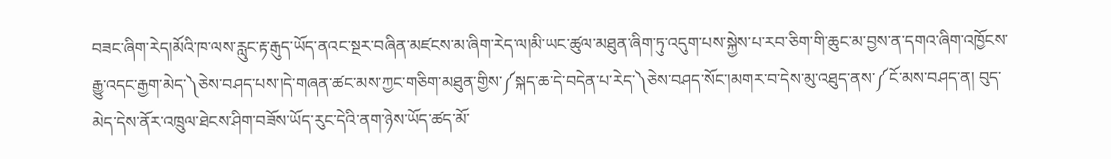བཟང་ཞིག་རེད།མོའི་ཁ་ལས་རླུང་རྟ་རྒུད་ཡོད་ནའང་སྔར་བཞིན་མཛངས་མ་ཞིག་རེད་ལ།མི་ཡང་ཚུལ་མཐུན་ཞིག་ཏུ་འདུག་པས་སྐྱེས་པ་རབ་ཅིག་གི་ཆུང་མ་བྱས་ན་དགའ་ཞིག་འཁྱོངས་རྒྱུ་འདང་རྒྱག་མེད་༽ཅེས་བཤད་པས་།དེ་གཞན་ཚང་མས་ཀྱང་གཅིག་མཐུན་གྱིས་༼སྐད་ཆ་དེ་བདེན་པ་རེད་༽ཅེས་བཤད་སོང་།མགར་བ་དེས་མུ་འཐུད་ནས་༼ངོ་མས་བཤད་ན། བུད་མེད་དེས་ནོར་འཁྲུལ་ཐེངས་ཤིག་བཟོས་ཡོད་རུང་དེའི་ནག་ཉེས་ཡོད་ཚད་མོ་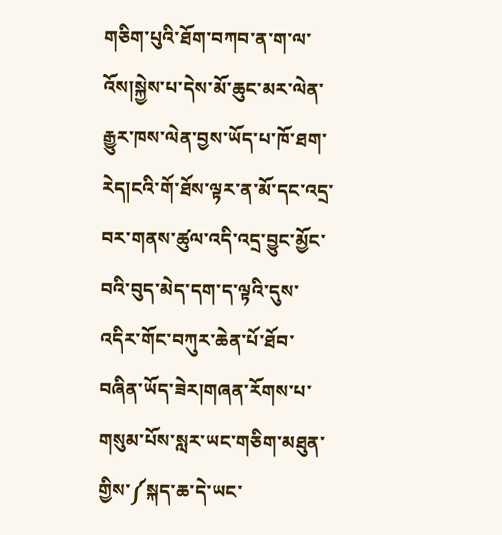གཅིག་པུའི་ཐོག་བཀབ་ན་ག་ལ་འོས།སྐྱེས་པ་དེས་མོ་ཆུང་མར་ལེན་རྒྱུར་ཁས་ལེན་བྱས་ཡོད་པ་ཁོ་ཐག་རེད།ངའི་གོ་ཐོས་ལྟར་ན་མོ་དང་འདྲ་བར་གནས་ཚུལ་འདི་འདྲ་བྱུང་མྱོང་བའི་བུད་མེད་དག་ད་ལྟའི་དུས་འདིར་གོང་བཀུར་ཆེན་པོ་ཐོབ་བཞིན་ཡོད་ཟེར།གཞན་རོགས་པ་གསུམ་པོས་སླར་ཡང་གཅིག་མཐུན་གྱིས་༼སྐད་ཆ་དེ་ཡང་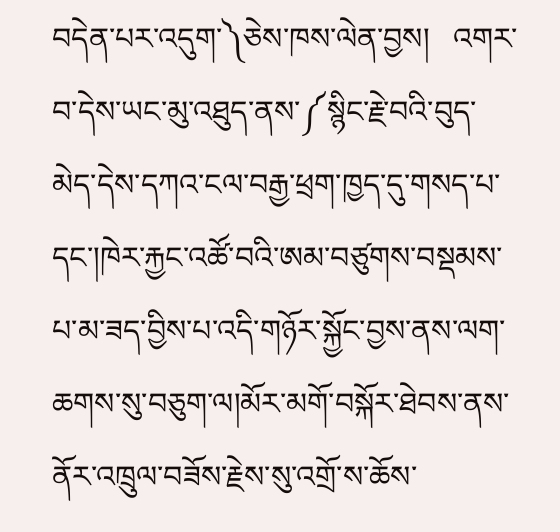བདེན་པར་འདུག་༽ཅེས་ཁས་ལེན་བྱས།   འགར་བ་དེས་ཡང་མུ་འཐུད་ནས་༼སྙིང་རྗེ་བའི་བུད་མེད་དེས་དཀའ་ངལ་བརྒྱ་ཕྲག་ཁྱད་དུ་གསད་པ་དང་།ཁེར་རྐྱང་འཚོ་བའི་ཨམ་བཙུགས་བསྡམས་པ་མ་ཟད་བྱིས་པ་འདི་གཉོར་སྐྱོང་བྱས་ནས་ལག་ཆགས་སུ་བཅུག་ལ།མོར་མགོ་བསྐོར་ཐེབས་ནས་ནོར་འཁྲུལ་བཟོས་རྗེས་སུ་འགྲོ་ས་ཆོས་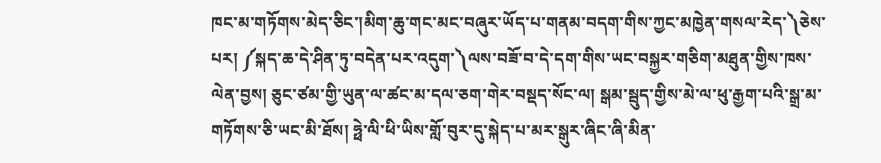ཁང་མ་གཏོགས་མེད་ཅིང་།མིག་ཆུ་གང་མང་བཞུར་ཡོད་པ་གནམ་བདག་གིས་ཀྱང་མཁྱེན་གསལ་རེད་༽ཅེས་པར། ༼སྐད་ཆ་དེ་ཤིན་ཏུ་བདེན་པར་འདུག་༽ལས་བཟོ་བ་དེ་དག་གིས་ཡང་བསྐྱར་གཅིག་མཐུན་གྱིས་ཁས་ལེན་བྱས། ཅུང་ཙམ་གྱི་ཡུན་ལ་ཚང་མ་དལ་ཅག་གེར་བསྡད་སོང་ལ། སྒམ་སྦུད་གྱིས་མེ་ལ་ཕུ་རྒྱག་པའི་སྒྲ་མ་གཏོགས་ཅི་ཡང་མི་ཐོས། ཧྥེ་ལི་ཕི་ཡིས་གློ་བུར་དུ་སྐེད་པ་མར་སྒུར་ཞིང་ཞི་མིན་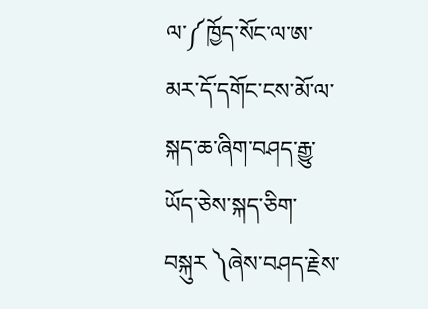ལ་༼ཁྱོད་སོང་ལ་ཨ་མར་དོ་དགོང་ངས་མོ་ལ་སྐད་ཆ་ཞིག་བཤད་རྒྱུ་ཡོད་ཅེས་སྐད་ཅིག་བསྐུར ༽ཞེས་བཤད་རྗེས་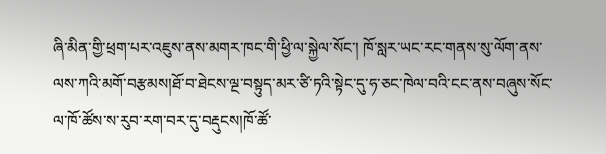ཞི་མིན་གྱི་ཕྲག་པར་འཇུས་ནས་མགར་ཁང་གི་ཕྱི་ལ་སྐྱེལ་སོང་། ཁོ་སླར་ཡང་རང་གནས་སུ་ལོག་ནས་ལས་ཀའི་མགོ་བརྩམས།ཐོ་བ་ཐེངས་ལྔ་བསྟུད་མར་ཙི་ཏའི་སྟེང་དུ་ཧ་ཅང་ཁེལ་བའི་ངང་ནས་བཞུས་སོང་ལ་ཁོ་ཚོས་ས་རུབ་རག་བར་དུ་བརྡུངས།ཁོ་ཚོ་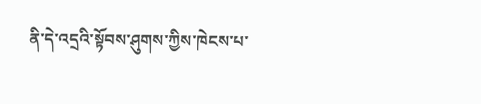ནི་དེ་འདྲའི་སྟོབས་ཤུགས་ཀྱིས་ཁེངས་པ་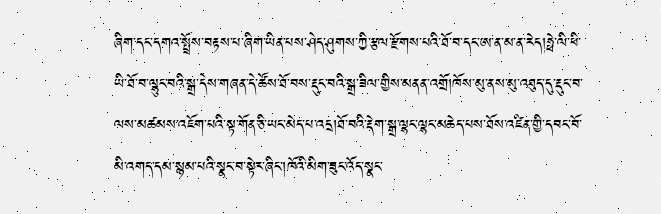ཞིག་དང་དགའ་སྤྲོས་བརྟས་པ་ཞིག་ཡིན་པས་ཤེད་ཤུགས་ཀྱི་རྩལ་རྫོགས་པའི་ཐོ་བ་དང་ཨ་ན་མ་ན་རེད།ཧྥེ་ལི་ཕི་ཡི་ཐོ་བ་ལྷུང་བའི་སྒྲ་དེས་གཞན་དེ་ཚོས་ཐོ་བས་རྡུང་བའི་སྒྲ་ཟིལ་གྱིས་མནན་འགྲོ།ཁོས་མུ་ནས་མུ་འཐུད་དུ་རྡུང་བ་ལས་མཚམས་འཇོག་པའི་སྟ་གོན་ཅི་ཡང་མེད་པ་འདྲ།ཐོ་བའི་རྡེག་སྒྲ་ལྷང་ལྷང་མཆེད་པས་ཐོས་འཛིན་གྱི་དབང་བོ་མི་འགད་དམ་སྙམ་པའི་སྣང་བ་སྟེར་ཞིང་།ཁོའི་མིག་ཟུང་འོད་སྣང་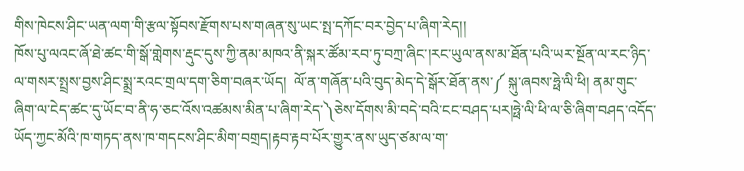གིས་ཁེངས་ཤིང་ཡན་ལག་གི་རྩལ་སྟོབས་རྫོགས་པས་གཞན་སུ་ཡང་སྤ་དཀོང་བར་བྱེད་པ་ཞིག་རེད།།
ཁོས་པུ་ལའང་ཞོ་ཐེ་ཚང་གི་སྒོ་གླེགས་རྡུང་དུས་ཀྱི་ནམ་མཁའ་ནི་སྐར་ཚོམ་རབ་ཏུ་བཀྲ་ཞིང་།རང་ཡུལ་ནས་མ་ཐོན་པའི་ཡར་སྔོན་ལ་རང་ཉིད་ལ་གསར་སྤྲས་བྱས་ཤིང་སྨྲ་རའང་གྲལ་དག་ཅིག་བཞར་ཡོད།  ལོ་ན་གཞོན་པའི་བུད་མེད་དེ་སྒོར་ཐོན་ནས་༼ སྐུ་ཞབས་ཧྥེ་ལི་ཕི། ནམ་གུང་ཞིག་ལ་ངེད་ཚང་དུ་ཡོང་བ་ནི་ཧ་ཅང་འོས་འཚམས་མིན་པ་ཞིག་རེད་༽ཅེས་དོགས་མི་བདེ་བའི་ངང་བཤད་པར།ཧྥེ་ལི་ཕི་ལ་ཅི་ཞིག་བཤད་འདོད་ཡོད་ཀྱང་མོའི་ཁ་གཏད་ནས་ཁ་གདངས་ཤིང་མིག་བགྲད།རྟབ་རྟབ་པོར་གྱུར་ནས་ཡུད་ཙམ་ལ་ག་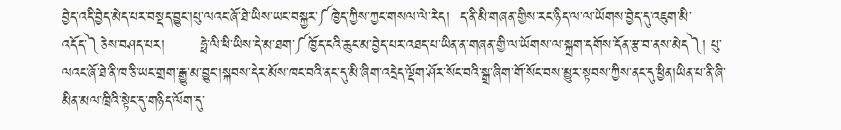བྱེད་འདི་བྱེད་མེད་པར་བསྡད་བྱུང་།པུ་ལའང་ཞོ་ཐེ་ཡིས་ཡང་བསྐྱར་༼ཁྱེད་ཀྱིས་ཀྱང་གསལ་ལེ་རེད།  ད་ནི་མི་གཞན་གྱིས་རང་ཉིད་ལ་ལ་ཡོགས་བྱེད་དུ་འཇུག་མི་འདོད་༽ཅེས་བཤད་པར།       ཧྥེ་ལི་ཕི་ཡིས་དེ་མ་ཐག་༼ཁྱོད་ངའི་ཆུང་མ་བྱེད་པར་འཐད་པ་ཡིན་ན་གཞན་གྱི་ལ་ཡོགས་ལ་སྐྲག་དགོས་དོན་རྩ་བ་ནས་མེད༽། པུ་ལའང་ཞོ་ཐེ་ནི་ཁ་ཅི་ཡང་གྲག་རྒྱུ་མ་བྱུང་།སྐབས་དེར་མོས་ཁང་བའི་ནང་དུ་མི་ཞིག་འདྲེད་ལྡོག་ཤོར་སོང་བའི་སྒྲ་ཞིག་གོ་སོང་བས་མྱུར་སྟབས་ཀྱིས་ནང་དུ་ཕྱིན།ཡིན་པ་ནི་ཞི་མིན་མལ་ཁྲིའི་སྟེང་དུ་གཉིད་ལོག་དུ་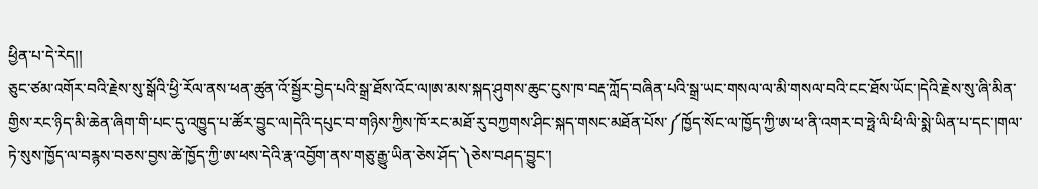ཕྱིན་པ་དེ་རེད།།
ཅུང་ཙམ་འགོར་བའི་རྗེས་སུ་སྒོའི་ཕྱི་རོལ་ནས་ཕན་ཚུན་འོ་སྦྱོར་བྱེད་པའི་སྒྲ་ཐོས་འོང་ལ།ཨ་མས་སྐད་ཤུགས་ཆུང་ངུས་ཁ་བརྡ་ཀློད་བཞིན་པའི་སྒྲ་ཡང་གསལ་ལ་མི་གསལ་བའི་ངང་ཐོས་ཡོང་།དེའི་རྗེས་སུ་ཞི་མིན་གྱིས་རང་ཉིད་མི་ཆེན་ཞིག་གི་པང་དུ་འཁྱུད་པ་ཚོར་བྱུང་ལ།དེའི་དཔུང་བ་གཉིས་ཀྱིས་ཁོ་རང་མཐོ་རུ་བཀྱགས་ཤིང་སྐད་གསང་མཐོན་པོས་༼ཁྱོད་སོང་ལ་ཁྱོད་ཀྱི་ཨ་ཕ་ནི་འགར་བ་ཧྥེ་ལི་ཕི་ལི་སྨེ་ཡིན་པ་དང་།གལ་ཏེ་སུས་ཁྱོད་ལ་བརྙས་བཅས་བྱས་ཚེ་ཁྱོད་ཀྱི་ཨ་ཕས་དེའི་རྣ་འབྱོག་ནས་གཅུ་རྒྱུ་ཡིན་ཅེས་ཤོད་༽ཅེས་བཤད་བྱུང་།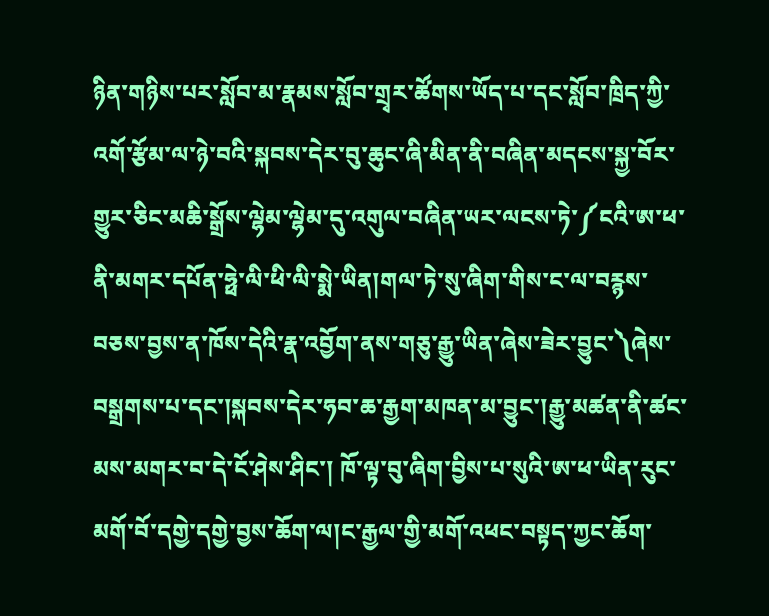ཉིན་གཉིས་པར་སློབ་མ་རྣམས་སློབ་གྲྭར་ཚོགས་ཡོད་པ་དང་སློབ་ཁྲིད་ཀྱི་འགོ་རྩོམ་ལ་ཉེ་བའི་སྐབས་དེར་བུ་ཆུང་ཞི་མིན་ནི་བཞིན་མདངས་སྐྱ་བོར་གྱུར་ཅིང་མཆི་སྒྲོས་ལྷེམ་ལྷེམ་དུ་འགུལ་བཞིན་ཡར་ལངས་ཏེ་༼ངའི་ཨ་ཕ་ནི་མགར་དཔོན་ཧྥེ་ལི་ཕི་ལི་སྨེ་ཡིན།གལ་ཏེ་སུ་ཞིག་གིས་ང་ལ་བརྙས་བཅས་བྱས་ན་ཁོས་དེའི་རྣ་འབྱོག་ནས་གཅུ་རྒྱུ་ཡིན་ཞེས་ཟེར་བྱུང་༽ཞེས་བསྒྲགས་པ་དང་།སྐབས་དེར་ཧབ་ཆ་རྒྱག་མཁན་མ་བྱུང་།རྒྱུ་མཚན་ནི་ཚང་མས་མགར་བ་དེ་ངོ་ཤེས་ཤིང་། ཁོ་ལྟ་བུ་ཞིག་བྱིས་པ་སུའི་ཨ་ཕ་ཡིན་རུང་མགོ་བོ་དགྱེ་དགྱེ་བྱས་ཆོག་ལ།ང་རྒྱལ་གྱི་མགོ་འཕང་བསྟད་ཀྱང་ཆོག་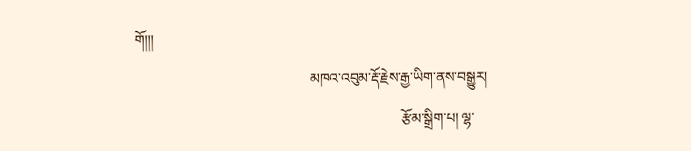གོ།།།
                                                མཁའ་འབུམ་རྡོ་རྗེས་རྒྱ་ཡིག་ནས་བསྒྱུར།
                                                                         རྩོམ་སྒྲིག་པ། ལྷ་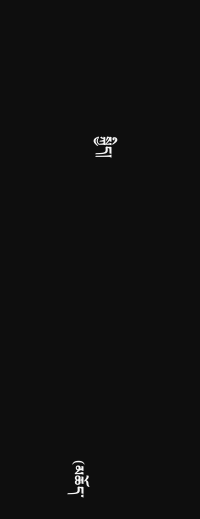སྐྱིད།
                                                                                         (མཆོད་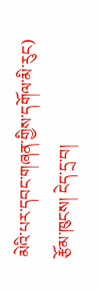མེའི་པར་དབང་གཞན་གྱིས་དགོལ་མི་རུང)
རྩོམ་ཁུངས། ངེད་དྲ་བ།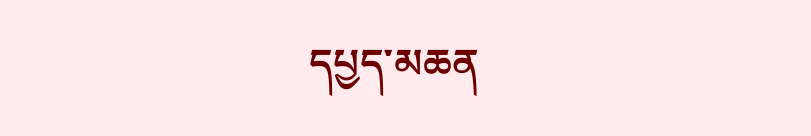དཔྱད་མཆན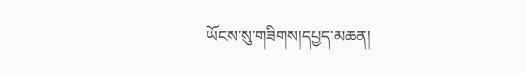ཡོངས་སུ་གཟིགས།དཔྱད་མཆན།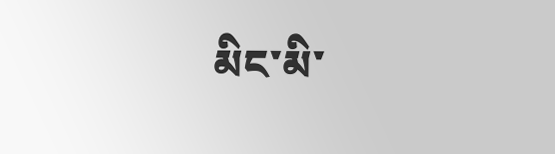མིང་མི་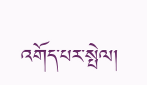འགོད་པར་སྤེལ།